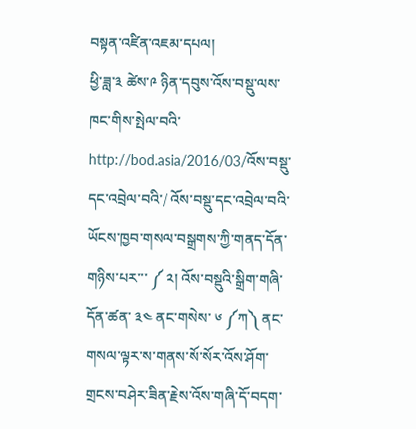བསྟན་འཛིན་འཇམ་དཔལ།
ཕྱི་ཟླ་༣ ཚེས་༩ ཉིན་དབུས་འོས་བསྡུ་ལས་ཁང་གིས་སྤེལ་བའི་ http://bod.asia/2016/03/འོས་བསྡུ་དང་འབྲེལ་བའི་/ འོས་བསྡུ་དང་འབྲེལ་བའི་ཡོངས་ཁྱབ་གསལ་བསྒྲགས་ཀྱི་གནད་དོན་གཉིས་པར་་་ ༼ ༢། འོས་བསྡུའི་སྒྲིག་གཞི་དོན་ཚན་ ༣༤ ནང་གསེས་ ༦ ༼ཀ༽ ནང་གསལ་ལྟར་ས་གནས་སོ་སོར་འོས་ཤོག་གྲངས་བཤེར་ཟིན་རྗེས་འོས་གཞི་དོ་བདག་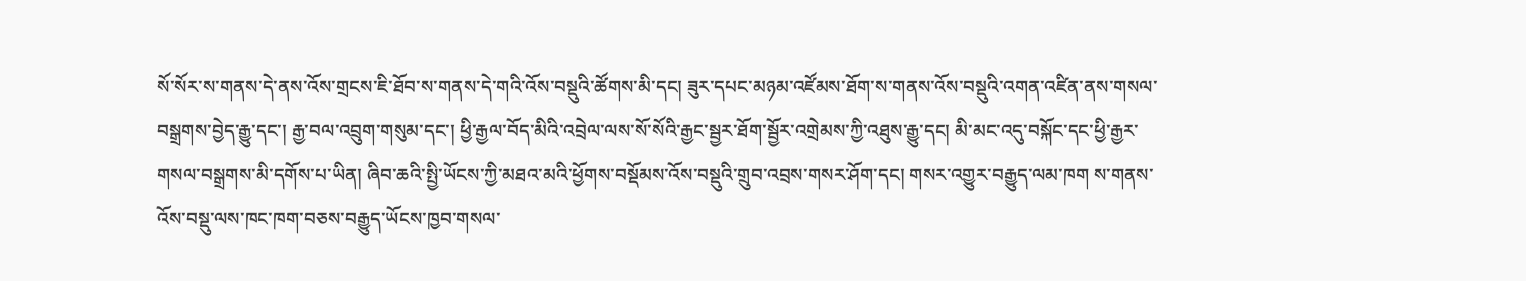སོ་སོར་ས་གནས་དེ་ནས་འོས་གྲངས་ཇི་ཐོབ་ས་གནས་དེ་གའི་འོས་བསྡུའི་ཚོགས་མི་དང། ཟུར་དཔང་མཉམ་འཛོམས་ཐོག་ས་གནས་འོས་བསྡུའི་འགན་འཛིན་ནས་གསལ་བསྒྲགས་བྱེད་རྒྱུ་དང་། རྒྱ་བལ་འབྲུག་གསུམ་དང་། ཕྱི་རྒྱལ་བོད་མིའི་འབྲེལ་ལས་སོ་སོའི་རྒྱང་སྦྱར་ཐོག་སྦྱོར་འགྲེམས་ཀྱི་འཐུས་རྒྱུ་དང། མི་མང་འདུ་བསྐོང་དང་ཕྱི་རྒྱར་གསལ་བསྒྲགས་མི་དགོས་པ་ཡིན། ཞིབ་ཆའི་སྤྱི་ཡོངས་ཀྱི་མཐའ་མའི་ཕྱོགས་བསྡོམས་འོས་བསྡུའི་གྲུབ་འབྲས་གསར་ཤོག་དང། གསར་འགྱུར་བརྒྱུད་ལམ་ཁག ས་གནས་འོས་བསྡུ་ལས་ཁང་ཁག་བཅས་བརྒྱུད་ཡོངས་ཁྱབ་གསལ་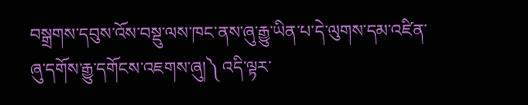བསྒྲགས་དབུས་འོས་བསྡུ་ལས་ཁང་ནས་ཞུ་རྒྱུ་ཡིན་པ་དེ་ལུགས་དམ་འཛིན་ཞུ་དགོས་རྒྱུ་དགོངས་འཇགས་ཞུ།༽ འདི་ལྟར་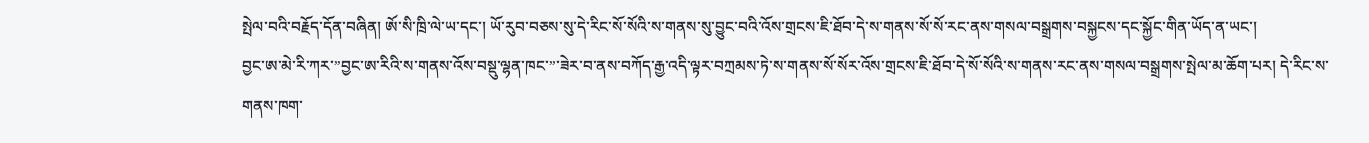སྤེལ་བའི་བརྗོད་དོན་བཞིན། ཨོ་སི་ཁྲི་ལེ་ཡ་དང་། ཡོ་རུབ་བཅས་སུ་དེ་རིང་སོ་སོའི་ས་གནས་སུ་བྱུང་བའི་འོས་གྲངས་ཇི་ཐོབ་དེ་ས་གནས་སོ་སོ་རང་ནས་གསལ་བསྒྲགས་བསྐྱངས་དང་སྐྱོང་གིན་ཡོད་ན་ཡང་།
བྱང་ཨ་མེ་རི་ཀར་”བྱང་ཨ་རིའི་ས་གནས་འོས་བསྡུ་ལྷན་ཁང་”་ཟེར་བ་ནས་བཀོད་རྒྱ་འདི་ལྟར་བཀྲམས་ཏེ་ས་གནས་སོ་སོར་འོས་གྲངས་ཇི་ཐོབ་དེ་སོ་སོའི་ས་གནས་རང་ནས་གསལ་བསྒྲགས་སྤེལ་མ་ཆོག་པར། དེ་རིང་ས་གནས་ཁག་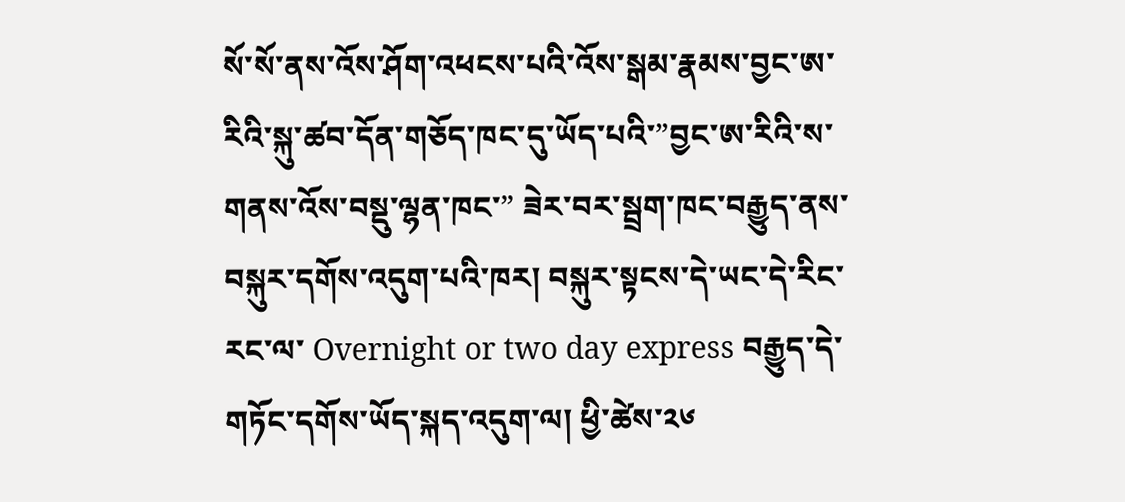སོ་སོ་ནས་འོས་ཤོག་འཕངས་པའི་འོས་སྒམ་རྣམས་བྱང་ཨ་རིའི་སྐུ་ཚབ་དོན་གཅོད་ཁང་དུ་ཡོད་པའི་”བྱང་ཨ་རིའི་ས་གནས་འོས་བསྡུ་ལྷན་ཁང་” ཟེར་བར་སྦྲག་ཁང་བརྒྱུད་ནས་བསྐུར་དགོས་འདུག་པའི་ཁར། བསྐུར་སྟངས་དེ་ཡང་དེ་རིང་རང་ལ་ Overnight or two day express བརྒྱུད་དེ་གཏོང་དགོས་ཡོད་སྐད་འདུག་ལ། ཕྱི་ཚེས་༢༦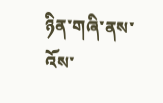ཉིན་གཞི་ནས་འོས་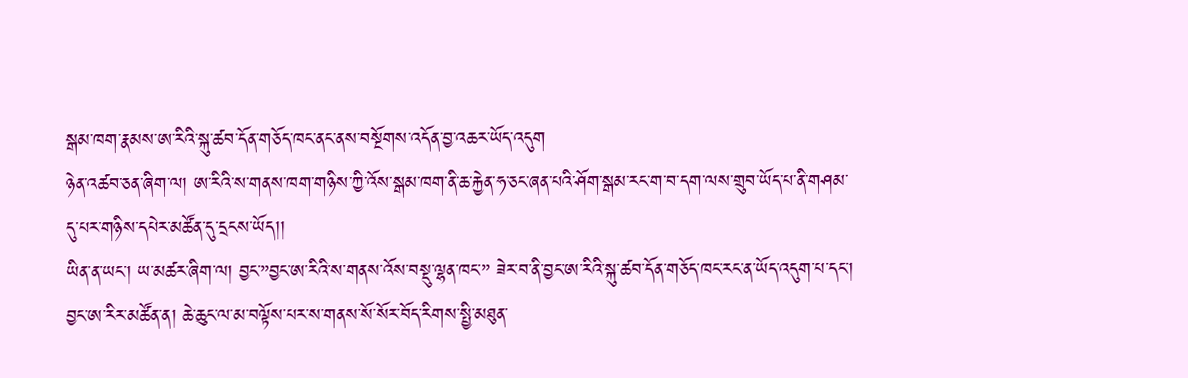སྒམ་ཁག་རྣམས་ཨ་རིའི་སྐུ་ཚབ་དོན་གཅོད་ཁང་ནང་ནས་བསྔོགས་འདོན་བྱ་འཆར་ཡོད་འདུག
ཉེན་འཚབ་ཅན་ཞིག་ལ། ཨ་རིའི་ས་གནས་ཁག་གཉིས་ཀྱི་འོས་སྒམ་ཁག་ནི་ཆ་རྐྱེན་ཧ་ཅང་ཞན་པའི་ཤོག་སྒམ་རང་ག་བ་དག་ལས་གྲུབ་ཡོད་པ་ནི་གཤམ་དུ་པར་གཉིས་དཔེར་མཚོན་དུ་དྲངས་ཡོད།།
ཡིན་ན་ཡང་། ཡ་མཚར་ཞིག་ལ། བྱང་”བྱང་ཨ་རིའི་ས་གནས་འོས་བསྡུ་ལྷན་ཁང་” ཟེར་བ་ནི་བྱང་ཨ་རིའི་སྐུ་ཚབ་དོན་གཅོད་ཁང་རང་ན་ཡོད་འདུག་པ་དང་། བྱང་ཨ་རིར་མཚོན་ན། ཆེ་ཆུང་ལ་མ་བལྟོས་པར་ས་གནས་སོ་སོར་བོད་རིགས་སྤྱི་མཐུན་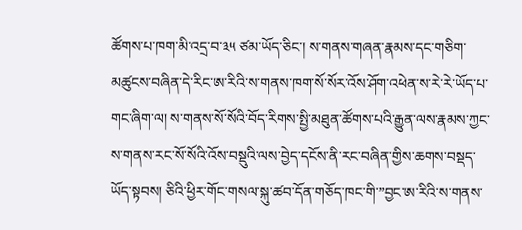ཚོགས་པ་ཁག་མི་འདྲ་བ་༣༥ ཙམ་ཡོད་ཅིང་། ས་གནས་གཞན་རྣམས་དང་གཅིག་མཚུངས་བཞིན་དེ་རིང་ཨ་རིའི་ས་གནས་ཁག་སོ་སོར་འོས་ཤོག་འཕེན་ས་རེ་རེ་ཡོད་པ་གང་ཞིག་ལ། ས་གནས་སོ་སོའི་བོད་རིགས་སྤྱི་མཐུན་ཚོགས་པའི་རྒྱུན་ལས་རྣམས་ཀྱང་ས་གནས་རང་སོ་སོའི་འོས་བསྡུའི་ལས་བྱེད་དངོས་ནི་རང་བཞིན་གྱིས་ཆགས་བསྡད་ཡོད་སྟབས། ཅིའི་ཕྱིར་གོང་གསལ་སྐུ་ཚབ་དོན་གཅོད་ཁང་གི་”བྱང་ཨ་རིའི་ས་གནས་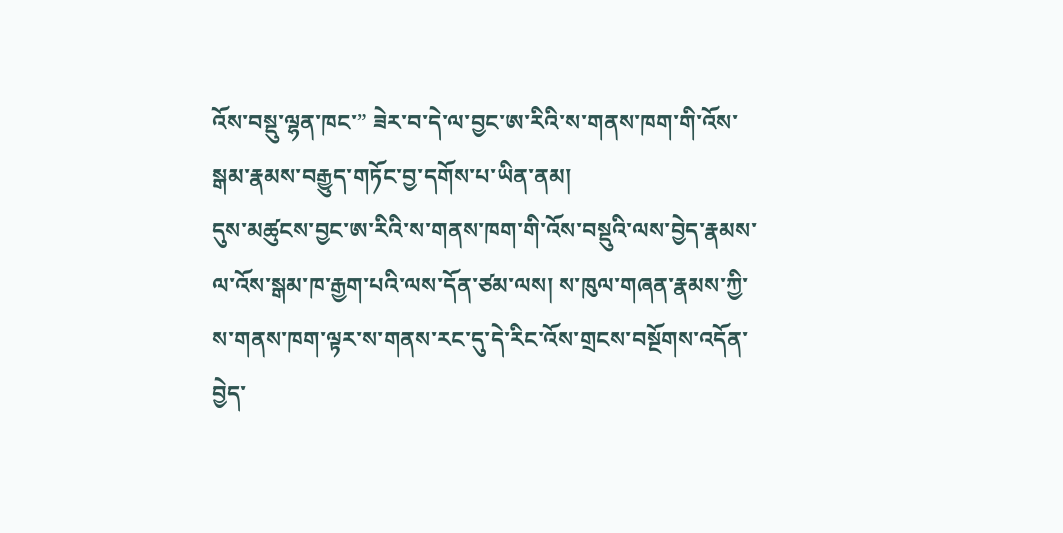འོས་བསྡུ་ལྷན་ཁང་” ཟེར་བ་དེ་ལ་བྱང་ཨ་རིའི་ས་གནས་ཁག་གི་འོས་སྒམ་རྣམས་བརྒྱུད་གཏོང་བྱ་དགོས་པ་ཡིན་ནམ།
དུས་མཚུངས་བྱང་ཨ་རིའི་ས་གནས་ཁག་གི་འོས་བསྡུའི་ལས་བྱེད་རྣམས་ལ་འོས་སྒམ་ཁ་རྒྱག་པའི་ལས་དོན་ཙམ་ལས། ས་ཁུལ་གཞན་རྣམས་ཀྱི་ས་གནས་ཁག་ལྟར་ས་གནས་རང་དུ་དེ་རིང་འོས་གྲངས་བསྔོགས་འདོན་བྱེད་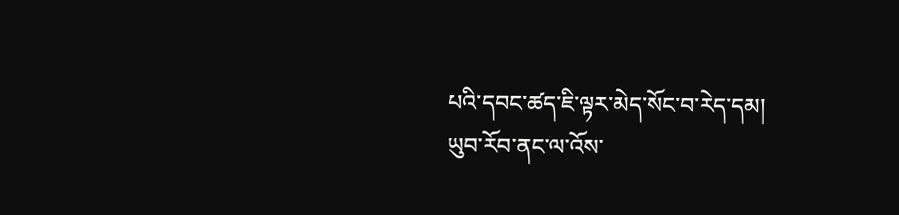པའི་དབང་ཚད་ཇི་ལྟར་མེད་སོང་བ་རེད་དམ།
ཡུབ་རོབ་ནང་ལ་འོས་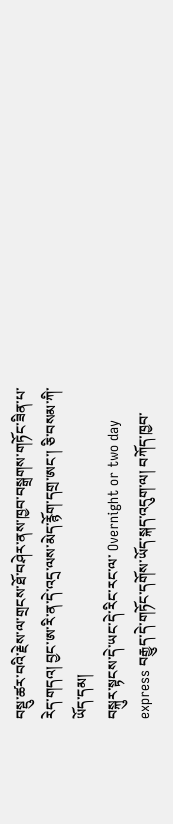བསྡུ་ཚར་བའི་རྗེས་ལ་གྲངས་ཐོ་བཤེར་ནས་ཁྱབ་བསྒྲགས་གཏོང་ཟིན་པ་རེད་གདའ། བྱང་ཨ་རི་ན་དེ་འདྲ་ལས་མེད་རྙོག་དགྲ་ཨང་། ཅི་བསམ་ཀི་ཡོད་དམ།
བསྐུར་སྟངས་དེ་ཡང་དེ་རིང་རང་ལ་ Overnight or two day express བརྒྱུད་དེ་གཏོང་དགོས་ཡོད་སྐད་འདུག་ལ། བཀོད་ཁྱབ་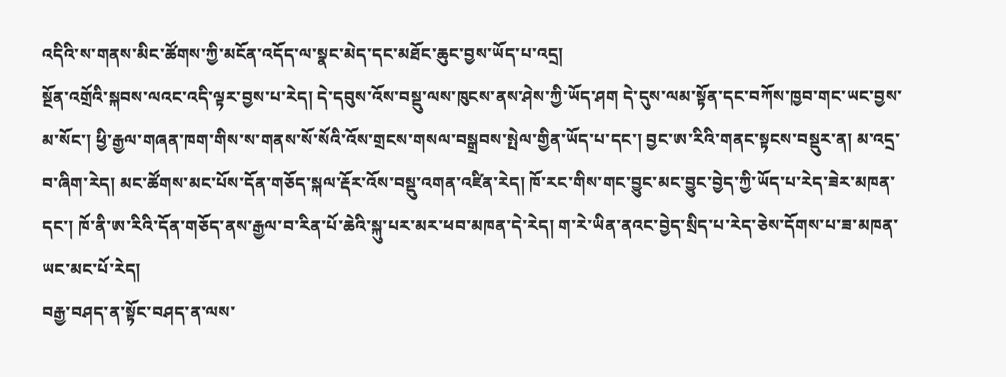འདིའི་ས་གནས་མིང་ཚོགས་ཀྱི་མངོན་འདོད་ལ་སྣང་མེད་དང་མཐོང་ཆུང་བྱས་ཡོད་པ་འདྲ།
སྔོན་འགྲོའི་སྐབས་ལའང་འདི་ལྟར་བྱས་པ་རེད། དེ་དབུས་འོས་བསྡུ་ལས་ཁུངས་ནས་ཤེས་ཀྱི་ཡོད་ཤག དེ་དུས་ལམ་སྟོན་དང་བཀོས་ཁྱབ་གང་ཡང་བྱས་མ་སོང་། ཕྱི་རྒྱལ་གཞན་ཁག་གིས་ས་གནས་སོ་སོའི་འོས་གྲངས་གསལ་བསྒྲབས་སྤེལ་གྱིན་ཡོད་པ་དང་། བྱང་ཨ་རིའི་གནང་སྟངས་བསྡུར་ན། མ་འདྲ་བ་ཞིག་རེད། མང་ཚོགས་མང་པོས་དོན་གཅོད་སྐལ་རྡོར་འོས་བསྡུ་འགན་འཛིན་རེད། ཁོ་རང་གིས་གང་བྱུང་མང་བྱུང་བྱེད་ཀྱི་ཡོད་པ་རེད་ཟེར་མཁན་དང་། ཁོ་ནི་ཨ་རིའི་དོན་གཅོད་ནས་རྒྱལ་བ་རིན་པོ་ཆེའི་སྐུ་པར་མར་ཕབ་མཁན་དེ་རེད། ག་རེ་ཡིན་ནའང་བྱེད་སྲིད་པ་རེད་ཅེས་དོགས་པ་ཟ་མཁན་ཡང་མང་པོ་རེད།
བརྒྱ་བཤད་ན་སྟོང་བཤད་ན་ལས་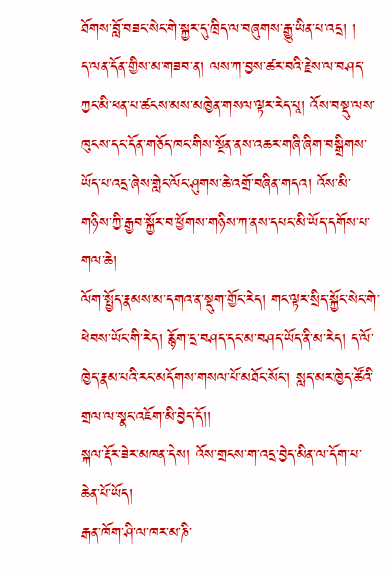ཐོགས་བློ་བཟང་སེང་གེ་སྐྱར་དུ་ཁྲིད་ལ་བཞུགས་རྒྱུ་ཡིན་པ་འདྲ། །
ད་ལན་དོན་གྱིས་མ་གཟབ་ན། ལས་ཀ་བྱས་ཚར་བའི་རྗེས་ལ་བཤད་ཀྱང་མི་ཕན་པ་ཚངས་མས་མཁྱེན་གསལ་ལྟར་རེད་པཱ། འོས་བསྡུ་ལས་ཁུངས་དང་དོན་གཅོད་ཁང་གིས་སྔོན་ནས་འཆར་གཞི་ཞིག་བསྒྲིགས་ཡོད་པ་འདྲ་ཞེས་གླེང་ལོང་ཤུགས་ཆེ་འགྲོ་བཞིན་གདའ། འོས་མི་གཉིས་ཀྱི་རྒྱབ་སྐྱོར་བ་ཕྱོགས་གཉིས་ཀ་ནས་དཔང་མི་ཡོད་དགོས་པ་གལ་ཆེ།
ལོག་སྤྱོད་རྣམས་མ་དགའ་ན་སྡུག་གྱོང་རེད། གང་ལྟར་སྲིད་སྐྱོང་སེང་གེ་ཕེབས་ཡོང་གི་རེད། རྙོག་དྲ་བཤད་དང་མ་བཤད་ཡོད་ནི་མ་རེད། ད་ལོ་ཁྱེད་རྣམ་པའི་རང་མདོགས་གསལ་པོ་མཐོང་སོང་། སླད་མར་ཁྱེད་ཚོའི་གྲལ་ལ་སྣང་འཇོག་མི་བྱེད་དོ།།
སྐལ་རྡོར་ཟེར་མཁན་དེས། འོས་གྲངས་ག་འདྲ་བྱེད་མིན་ལ་དོག་པ་ཆེན་པོ་ཡོད།
རྒན་ཁོག་ཤི་ལ་ཁར་མ་ཎི་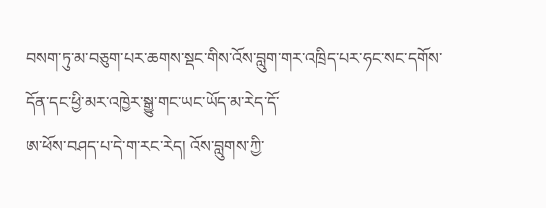བསག་ཏུ་མ་བཅུག་པར་ཆགས་སྡང་གིས་འོས་བླུག་གར་འཁྲིད་པར་ཧང་སང་དགོས་དོན་དང་ཕྱི་མར་འཁྱེར་སྒྱུ་གང་ཡང་ཡོད་མ་རེད་དོ་
ཨ་ཕོས་བཤད་པ་དེ་ག་རང་རེད། འོས་བླུགས་ཀྱི་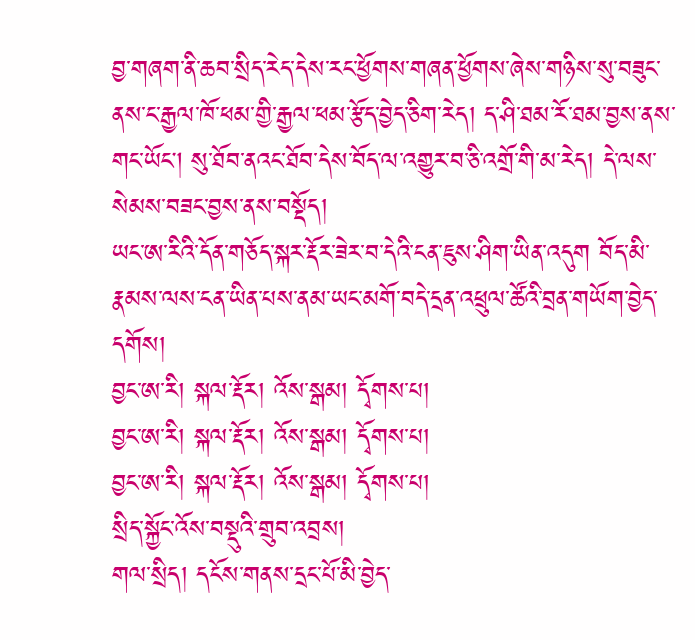བྱ་གཞག་ནི་ཆབ་སྲིད་རེད་དེས་རང་ཕྱོགས་གཞན་ཕྱོགས་ཞེས་གཉིས་སུ་བཟུང་ནས་ང་རྒྱལ་ཁོ་ཕམ་གྱི་རྒྱལ་ཕམ་རྩོད་བྱེད་ཅིག་རེད། ད་ཤི་ཐམ་རོ་ཐམ་བྱས་ནས་གང་ཡོང། སུ་ཐོབ་ནའང་ཐོབ་དེས་བོད་ལ་འགྱུར་བ་ཅི་འགྲོ་གི་མ་རེད། དེ་ལས་སེམས་བཟང་བྱས་ནས་བསྡོད།
ཡང་ཨ་རིའི་དོན་གཅོད་སྐར་རྡོར་ཟེར་བ་དེའི་ངན་ཇུས་ཤིག་ཡིན་འདུག བོད་མི་རྣམས་ལས་ངན་ཡིན་པས་ནམ་ཡང་མགོ་བདེ་དྲན་འཕྲུལ་ཚོའི་བྲན་གཡོག་བྱེད་དགོས།
བྱང་ཨ་རི། སྐལ་རྡོར། འོས་སྒམ། དྭོགས་པ།
བྱང་ཨ་རི། སྐལ་རྡོར། འོས་སྒམ། དྭོགས་པ།
བྱང་ཨ་རི། སྐལ་རྡོར། འོས་སྒམ། དྭོགས་པ།
སྲིད་སྐྱོང་འོས་བསྡུའི་གྲུབ་འབྲས།
གལ་སྲིད། དངོས་གནས་དྲང་པོ་མི་བྱེད་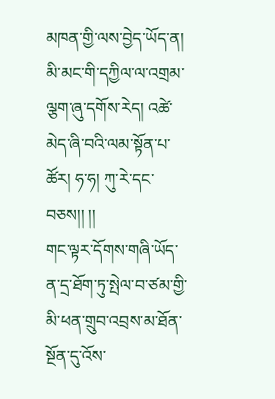མཁན་གྱི་ལས་བྱེད་ཡོད་ན། མི་མང་གི་དཀྱིལ་ལ་འགྲམ་ལྕག་ཞུ་དགོས་རེད། འཚེ་མེད་ཞི་བའི་ལམ་སྟོན་པ་ཚོར། ཧ་ཧ། ཀུ་རེ་དང་བཅས།། །།
གང་ལྟར་དོགས་གཞི་ཡོད་ན་དྲ་ཐོག་ཏུ་སྤེལ་བ་ཙམ་གྱི་མི་ཕན་གྲུབ་འབྲས་མ་ཐོན་སྔོན་དུ་འོས་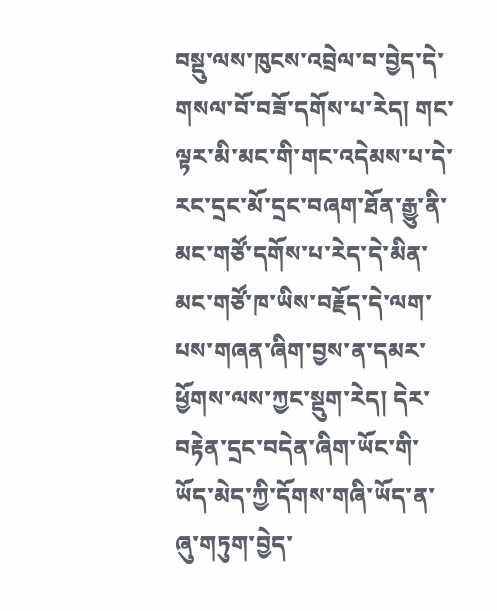བསྡུ་ལས་ཁུངས་འབྲེལ་བ་བྱེད་དེ་གསལ་བོ་བཟོ་དགོས་པ་རེད། གང་ལྟར་མི་མང་གི་གང་འདེམས་པ་དེ་རང་དྲང་མོ་དྲང་བཞག་ཐོན་རྒྱུ་ནི་མང་གཙོ་དགོས་པ་རེད་དེ་མིན་མང་གཙོ་ཁ་ཡིས་བརྗོད་དེ་ལག་པས་གཞན་ཞིག་བྱས་ན་དམར་ཕྱོགས་ལས་ཀྱང་སྡུག་རེད། དེར་བརྟེན་དྲང་བདེན་ཞིག་ཡོང་གི་ཡོད་མེད་ཀྱི་དོགས་གཞི་ཡོད་ན་ཞུ་གཏུག་བྱེད་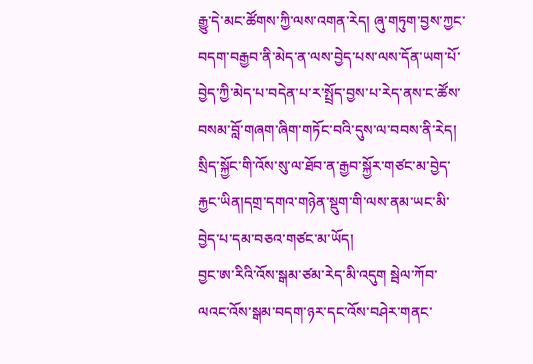རྒྱུ་དེ་མང་ཚོགས་ཀྱི་ལས་འགན་རེད། ཞུ་གཏུག་བྱས་ཀྱང་བདག་བརྒྱབ་ནི་མེད་ན་ལས་བྱེད་པས་ལས་དོན་ཡག་པོ་བྱེད་ཀྱི་མེད་པ་བདེན་པ་ར་སྤྲོད་བྱས་པ་རེད་ནས་ང་ཚོས་བསམ་བློ་གཞག་ཞིག་གཏོང་བའི་དུས་ལ་བབས་ནི་རེད།
སྲིད་སྐྱོང་གི་འོས་སུ་ལ་ཐོབ་ན་རྒྱབ་སྐྱོར་གཙང་མ་བྱེད་རྐྱང་ཡིན།དགྲ་དགའ་གཉེན་སྡུག་གི་ལས་ནམ་ཡང་མི་བྱེད་པ་དམ་བཅའ་གཙང་མ་ཡོད།
བྱང་ཨ་རིའི་འོས་སྒམ་ཙམ་རེད་མི་འདུག སྦེལ་ཀོབ་ལའང་འོས་སྒམ་བདག་ཉར་དང་འོས་བཤེར་གནང་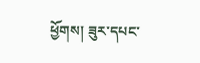ཕྱོགས། ཟུར་དཔང་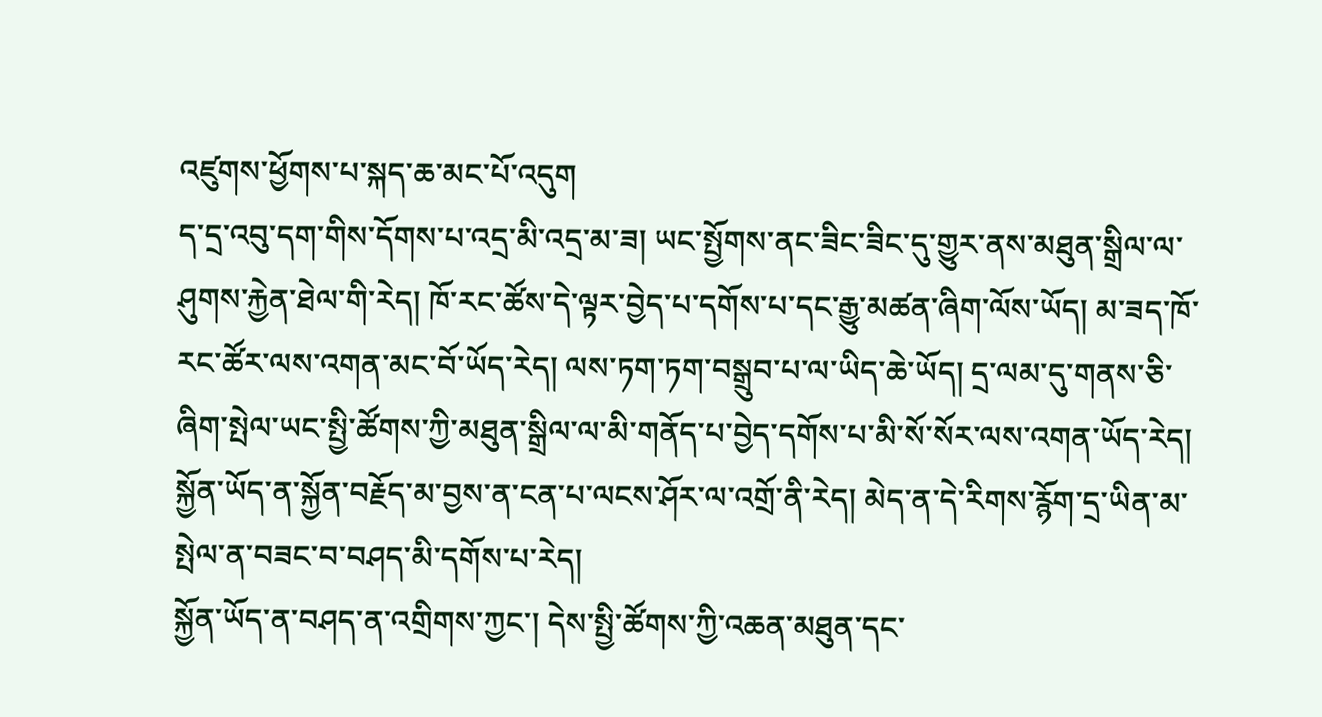འཛུགས་ཕྱོགས་པ་སྐད་ཆ་མང་པོ་འདུག
ད་དྲ་འབུ་དག་གིས་དོགས་པ་འདྲ་མི་འདྲ་མ་ཟ། ཡང་སྤྱོགས་ནང་ཟིང་ཟིང་དུ་གྱུར་ནས་མཐུན་སྒྲིལ་ལ་ཤུགས་རྐྱེན་ཐེལ་གི་རེད། ཁོ་རང་ཚོས་དེ་ལྟར་བྱེད་པ་དགོས་པ་དང་རྒྱུ་མཚན་ཞིག་ལོས་ཡོད། མ་ཟད་ཁོ་རང་ཚོར་ལས་འགན་མང་བོ་ཡོད་རེད། ལས་ཏག་ཏག་བསྒྲུབ་པ་ལ་ཡིད་ཆེ་ཡོད། དྲ་ལམ་དུ་གནས་ཅི་ཞིག་སྤེལ་ཡང་སྤྱི་ཚོགས་ཀྱི་མཐུན་སྒྲིལ་ལ་མི་གནོད་པ་བྱེད་དགོས་པ་མི་སོ་སོར་ལས་འགན་ཡོད་རེད།
སྐྱོན་ཡོད་ན་སྐྱོན་བརྗོད་མ་བྱས་ན་ངན་པ་ལངས་ཤོར་ལ་འགྲོ་ནི་རེད། མེད་ན་དེ་རིགས་རྙོག་དྲ་ཡིན་མ་སྤེལ་ན་བཟང་བ་བཤད་མི་དགོས་པ་རེད།
སྐྱོན་ཡོད་ན་བཤད་ན་འགྲིགས་ཀྱང་། དེས་སྤྱི་ཚོགས་ཀྱི་འཆན་མཐུན་དང་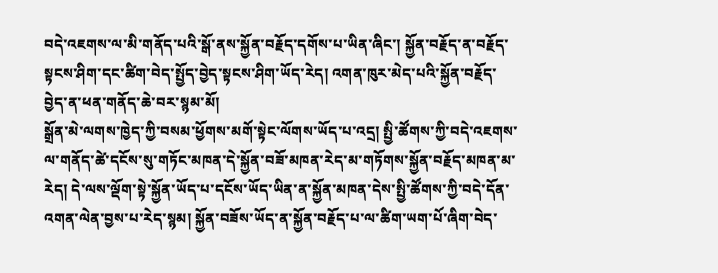བདེ་འཇགས་ལ་མི་གནོད་པའི་སྒོ་ནས་སྐྱོན་བརྗོད་དགོས་པ་ཡིན་ཞིང་། སྐྱོན་བརྗོད་ན་བརྗོད་སྟངས་ཤིག་དང་ཚིག་བེད་སྤྱོད་བྱེད་སྟངས་ཤིག་ཡོད་རེད། འགན་ཁུར་མེད་པའི་སྐྱོན་བརྗོད་བྱེད་ན་ཕན་གནོད་ཆེ་བར་སྙམ་མོ།
སྒྲོན་མེ་ལགས་ཁྱེད་ཀྱི་བསམ་ཕྱོགས་མགོ་སྟེང་ལོགས་ཡོད་པ་འདྲ། སྤྱི་ཚོགས་ཀྱི་བདེ་འཇགས་ལ་གནོད་ཚེ་དངོས་སུ་གཏོང་མཁན་དེ་སྐྱོན་བཟོ་མཁན་རེད་མ་གཏོགས་སྐྱོན་བརྗོད་མཁན་མ་རེད། དེ་ལས་ལྡོག་སྟེ་སྐྱོན་ཡོད་པ་དངོས་ཡོད་ཡིན་ན་སྐྱོན་མཁན་དེས་སྤྱི་ཚོགས་ཀྱི་བདེ་དོན་འགན་ལེན་བྱས་པ་རེད་སྙམ། སྐྱོན་བཟོས་ཡོད་ན་སྐྱོན་བརྗོད་པ་ལ་ཚིག་ཡག་པོ་ཞིག་བེད་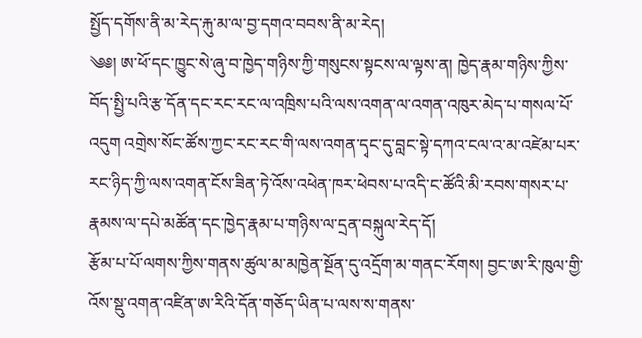སྤྱོད་དགོས་ནི་མ་རེད་རྐུ་མ་ལ་བྱ་དགའ་བབས་ནི་མ་རེད།
༄༅། ཨ་ཕོ་དང་ཁྱུང་སེ་ཞུ་བ་ཁྱེད་གཉིས་ཀྱི་གསུངས་སྟངས་ལ་ལྟས་ན། ཁྱེད་རྣམ་གཉིས་ཀྱིས་བོད་སྤྱི་པའི་རྩ་དོན་དང་རང་རང་ལ་འཁྲིས་པའི་ལས་འགན་ལ་འགན་འཁུར་མེད་པ་གསལ་པོ་འདུག འགྲེས་སོང་ཚོས་ཀྱང་རང་རང་གི་ལས་འགན་དྭང་དུ་བླང་སྟེ་དཀའ་ངལ་འ་མ་འཛེམ་པར་རང་ཉིད་ཀྱི་ལས་འགན་ངོས་ཟིན་ཏེ་འོས་འཕེན་ཁར་ཕེབས་པ་འདི་ང་ཚོའི་མི་རབས་གསར་པ་རྣམས་ལ་དཔེ་མཚོན་དང་ཁྱེད་རྣམ་པ་གཉིས་ལ་དྲན་བསྐུལ་རེད་དོ།
རྩོམ་པ་པོ་ལགས་ཀྱིས་གནས་ཚུལ་མ་མཁྱེན་སྔོན་དུ་འདྲོག་མ་གནང་རོགས། བྱང་ཨ་རི་ཁུལ་གྱི་འོས་སྡུ་འགན་འཛིན་ཨ་རིའི་དོན་གཅོད་ཡིན་པ་ལས་ས་གནས་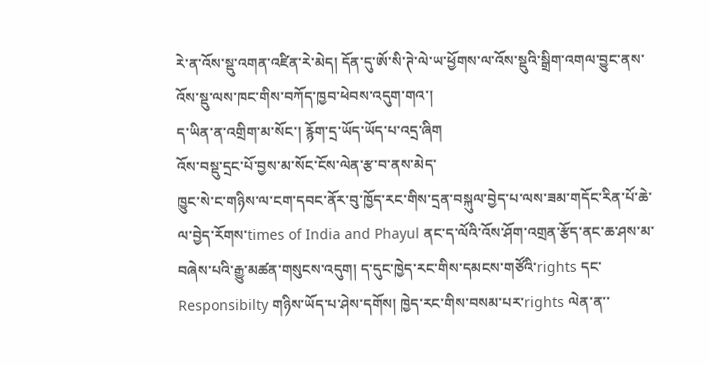རེ་ན་འོས་སྡུ་འགན་འཛིན་རེ་མེད། དོན་དུ་ཨོ་སི་ཊེ་ལེ་ཡ་ཕྱོགས་ལ་འོས་སྡུའི་སྒྲིག་འགལ་བྱུང་ནས་འོས་སྡུ་ལས་ཁང་གིས་བཀོད་ཁྱབ་ཕེབས་འདུག་གའ་།
ད་ཡིན་ན་འགྲིག་མ་སོང་། རྙོག་དྲ་ཡོད་ཡོད་པ་འདྲ་ཞིག
འོས་བསྡུ་དྲང་པོ་བྱས་མ་སོང་ངོས་ལེན་རྩ་བ་ནས་མེད་
ཁྱུང་སེ་ང་གཉིས་ལ་ངག་དབང་ནོར་བུ་ཁྱོད་རང་གིས་དྲན་བསྐུལ་བྱེད་པ་ལས་ཟམ་གདོང་རིན་པོ་ཆེ་ལ་བྱེད་རོགས་times of India and Phayul ནང་ད་ལོའི་འོས་ཤོག་འགྲན་རྩོད་ནང་ཆ་ཤས་མ་བཞེས་པའི་རྒྱུ་མཚན་གསུངས་འདུག། ད་དུང་ཁྱེད་རང་གིས་དམངས་གཙོའི་rights དང་ Responsibilty གཉིས་ཡོད་པ་ཤེས་དགོས། ཁྱེད་རང་གིས་བསམ་པར་rights ལེན་ན་་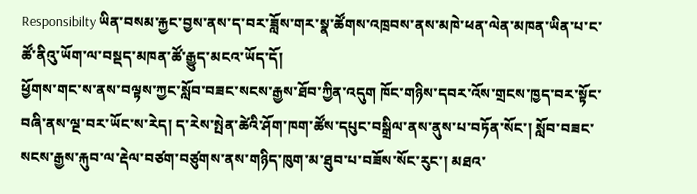Responsibilty ཡིན་བསམ་རྐྱང་བྱས་ནས་ད་བར་ཟློས་གར་སྣ་ཚོགས་འཁྲབས་ནས་མཁེ་ཕན་ལེན་མཁན་ཡིན་པ་ང་ཚོ་ནིའུ་ཡོག་ལ་བསྡད་མཁན་ཚོ་རྒྱུད་མངའ་ཡོད་དོ།
ཕྱོགས་གང་ས་ནས་བལྟས་ཀྱང་སློབ་བཟང་སངས་རྒྱས་ཐོབ་ཀྱིན་འདུག ཁོང་གཉིས་དབར་འོས་གྲངས་ཁྱད་བར་སྟོང་བཞི་ནས་ལྔ་བར་ཡོང་ས་རེད། ད་རེས་སྤེན་ཚེའི་ཤོག་ཁག་ཚོས་དཔུང་བསྒྲིལ་ནས་ནུས་པ་བཏོན་སོང་། སློབ་བཟང་སངས་རྒྱས་རྐུབ་ལ་རྡེལ་བཙག་བཙུགས་ནས་གཉིད་ཁུག་མ་ཐུབ་པ་བཟོས་སོང་རུང་། མཐའ་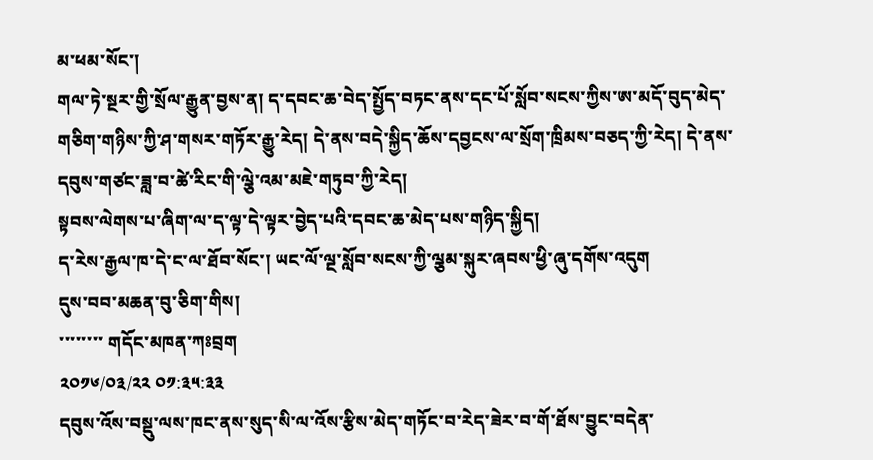མ་ཕམ་སོང་།
གལ་ཏེ་སྔར་གྱི་སྲོལ་རྒྱུན་བྱས་ན། ད་དབང་ཆ་བེད་སྤྱོད་བཏང་ནས་དང་པོ་སློབ་སངས་ཀྱིས་ཨ་མདོ་བུད་མེད་གཅིག་གཉིས་ཀྱི་ཤ་གསར་གཏོར་རྒྱུ་རེད། དེ་ནས་བདེ་སྐྱིད་ཆོས་དབྱངས་ལ་སྲོག་ཁྲིམས་བཅད་ཀྱི་རེད། དེ་ནས་དབུས་གཙང་ཟླ་བ་ཚེ་རིང་གི་ལྕེ་འམ་མཇེ་གཏུབ་ཀྱི་རེད།
སྟབས་ལེགས་པ་ཞིག་ལ་ད་ལྟ་དེ་ལྟར་བྱེད་པའི་དབང་ཆ་མེད་པས་གཉིད་སྐྱིད།
ད་རེས་རྒྱལ་ཁ་དེ་ང་ལ་ཐོབ་སོང་། ཡང་ལོ་ལྔ་སློབ་སངས་ཀྱི་ལྕམ་སྐུར་ཞབས་ཕྱི་ཞུ་དགོས་འདུག
དུས་བབ་མཆན་བུ་ཅིག་གིས།
་་་་་་་་ གདོང་མཁན་ཀཿབྲག
༢༠༡༦/༠༣/༢༢ ༠༡:༣༥:༣༣
དབུས་འོས་བསྡུ་ལས་ཁང་ནས་སུད་སི་ལ་འོས་རྩིས་མེད་གཏོང་བ་རེད་ཟེར་བ་གོ་ཐོས་བྱུང་བདེན་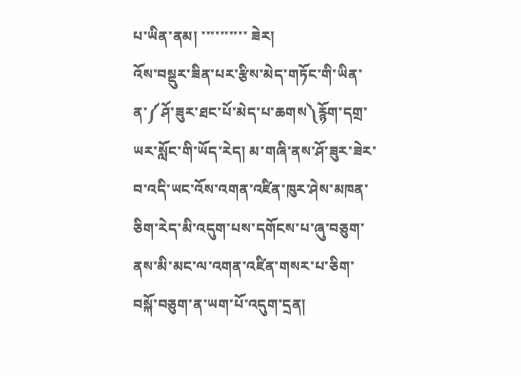པ་ཡིན་ནམ། ་་་་་་་་་་ ཟེར།
འོས་བསྡུར་ཟིན་པར་རྩིས་མེད་གཏོང་གི་ཡིན་ན་༼ཤོ་ཟུར་ཐང་པོ་མེད་པ་ཆགས༽རྙོག་དགྲ་ཡར་སློང་གི་ཡོད་རེད། མ་གཞི་ནས་ཤོ་ཟུར་ཟེར་བ་འདི་ཡང་འོས་འགན་འཛིན་ཁུར་ཤེས་མཁན་ཅིག་རེད་མི་འདུག་པས་དགོངས་པ་ཞུ་བཅུག་ནས་མི་མང་ལ་འགན་འཛིན་གསར་པ་ཅིག་བསྐོ་བཅུག་ན་ཡག་པོ་འདུག་དྲན།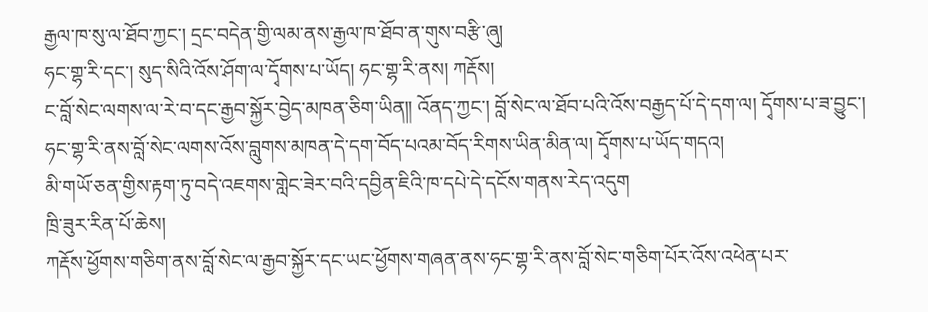རྒྱལ་ཁ་སུ་ལ་ཐོབ་ཀྱང་། དྲང་བདེན་གྱི་ལམ་ནས་རྒྱལ་ཁ་ཐོབ་ན་གུས་བརྩི་ཞུ།
ཧང་གྷ་རི་དང་། སུད་སིའི་འོས་ཤོག་ལ་དྭོགས་པ་ཡོད། ཧང་གྷ་རི་ནས། ཀརྡོས།
ང་བློ་སེང་ལགས་ལ་རེ་བ་དང་རྒྱབ་སྐྱོར་བྱེད་མཁན་ཅིག་ཡིན༎ འོནད་ཀྱང་། བློ་སེང་ལ་ཐོབ་པའི་འོས་བརྒྱད་པོ་དེ་དག་ལ། དྭོགས་པ་ཟ་བྱུང་།
ཧང་གྷ་རི་ནས་བློ་སེང་ལགས་འོས་བླུགས་མཁན་དེ་དག་བོད་པའམ་བོད་རིགས་ཡིན་མིན་ལ། དྭོགས་པ་ཡོད་གདའ།
མི་གཡོ་ཅན་གྱིས་རྟག་ཏུ་བདེ་འཇགས་གླེང་ཟེར་བའི་དབྱིན་ཇིའི་ཁ་དཔེ་དེ་དངོས་གནས་རེད་འདུག
ཁྲི་ཟུར་རིན་པོ་ཆེས།
ཀརྡོས་ཕྱོགས་གཅིག་ནས་བློ་སེང་ལ་རྒྱབ་སྐྱོར་དང་ཡང་ཕྱོགས་གཞན་ནས་ཧང་གྷ་རི་ནས་བློ་སེང་གཅིག་པོར་འོས་འཕེན་པར་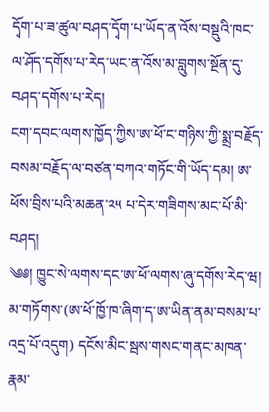དྭོག་པ་ཟ་ཚུལ་བཤད་དྭོག་པ་ཡོད་ན་འོས་བསྡུའི་ཁང་ལ་ཤོད་དགོས་པ་རེད་ཡང་ན་འོས་མ་བླུགས་སྔོན་དུ་བཤད་དགོས་པ་རེད།
ངག་དབང་ལགས་ཁྱོད་ཀྱིས་ཨ་ཕོ་ང་གཉིས་ཀྱི་སྨྲ་བརྗོད་བསམ་བརྗོད་ལ་བཙན་བཀའ་གཏོང་གི་ཡོད་དམ། ཨ་ཕོས་བྲིས་པའི་མཆན་༢༥ པ་དེར་གཟིགས་མང་པོ་མི་བཤད།
༄༅། ཁྱུང་སེ་ལགས་དང་ཨ་ཕོ་ལགས་ཞུ་དགོས་རེད་ཝ། མ་གཏོགས་(ཨ་ཕོ་ཁྱོ་ཁ་ཞིག་ད་ཨ་ཡིན་ནམ་བསམ་པ་འདྲ་པོ་འདུག) དངོས་མིང་སྦས་གསང་གནང་མཁན་རྣམ་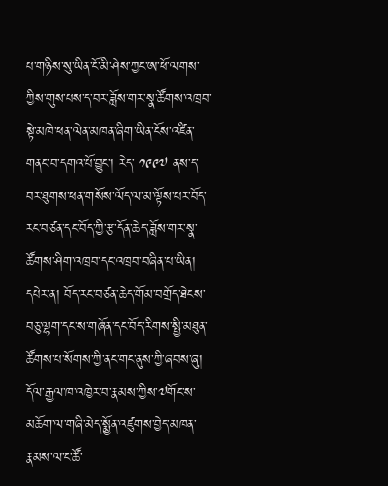པ་གཉིས་སུ་ཡིན་ངོ་མི་ཤེས་ཀྱང་ཨ་ཕོ་ལགས་ཀྱིས་གུས་པས་ད་བར་ཟློས་གར་སྣ་ཚོགས་འཁྲབ་སྟེ་མཁེ་ཕན་ལེན་མཁན་ཞིག་ཡིན་ངོས་འཛིན་གནང་བ་དགའ་པོ་བྱུང་། རེད་ ༡༩༩༧ ནས་ད་བར་ཐུགས་ཕན་གསོས་ལོད་ལ་མ་ལྟོས་པར་བོད་རང་བཙན་དང་བོད་ཀྱི་རྩ་དོན་ཆེད་ཟློས་གར་སྣ་ཚོགས་ཤིག་འཁྲབ་དང་འཁྲབ་བཞིན་པ་ཡིན། དཔེར་ན། བོད་རང་བཙན་ཆེད་གོམ་བགྲོད་ཐེངས་བཅུ་ལྷག་དང་ས་གཞོན་དང་བོད་རིགས་སྤྱི་མཐུན་ཚོགས་པ་སོགས་ཀྱི་ནང་གང་ནུས་ཀྱི་ཞབས་ཞུ། དོལ་རྒྱལ་ཁ་འཁྱེར་བ་རྣམས་ཀྱིས་༧གོང་ས་མཆོག་ལ་གཞི་མེད་སྨྱོན་འཛུགས་བྱེད་མཁན་རྣམས་ལ་ང་ཚོ་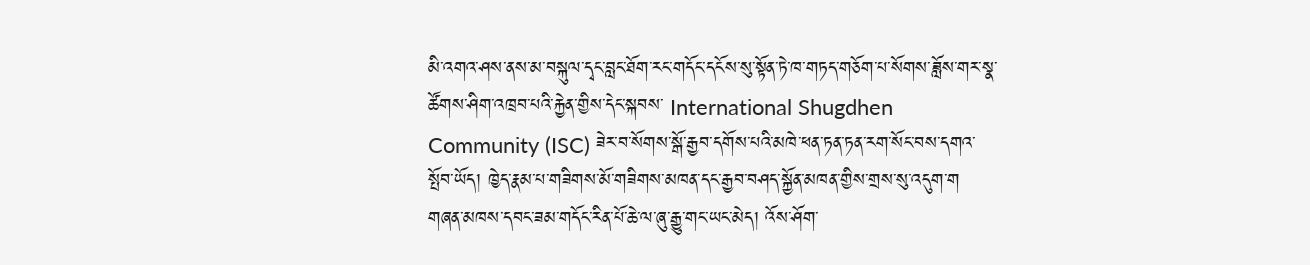མི་འགའ་ཤས་ནས་མ་བསྐུལ་དྭང་བླང་ཐོག་རང་གདོང་དངོས་སུ་སྟོན་ཏེ་ཁ་གཏད་གཅོག་པ་སོགས་ཟློས་གར་སྣ་ཚོགས་ཤིག་འཁྲབ་པའི་རྐྱེན་གྱིས་དེང་སྐབས་ International Shugdhen Community (ISC) ཟེར་བ་སོགས་སྒོ་རྒྱབ་དགོས་པའི་མཁེ་ཕན་ཏན་ཏན་རག་སོང་བས་དགའ་སྤོབ་ཡོད། ཁྱེད་རྣམ་པ་གཟིགས་མོ་གཟིགས་མཁན་དང་རྒྱབ་བཤད་སྐྱོན་མཁན་གྱིས་གྲས་སུ་འདུག་ག གཞན་མཁས་དབང་ཟམ་གདོང་རིན་པོ་ཆེ་ལ་ཞུ་རྒྱུ་གང་ཡང་མེད། འོས་ཤོག་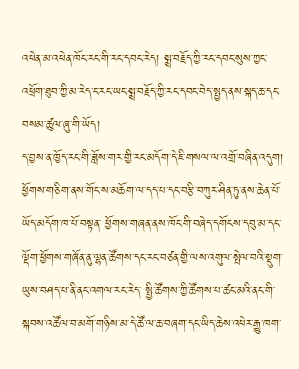འཕེན་མ་འཕེན་ཁོང་རང་གི་རང་དབང་རེད། སྨྲ་བརྗོད་ཀྱི་རང་དབང་སུས་ཀྱང་འཕྲོག་ཐུབ་ཀྱི་མ་རེད་ང་རང་ཡང་སྨྲ་བརྗོད་ཀྱི་རང་དབང་བེད་སྤྱད་ནས་སྐད་ཆ་དང་བསམ་ཚུལ་ཞུ་གི་ཡོད།
ད་བྱས་ན་ཁྱོད་རང་གི་ཟློས་གར་གྱི་རང་མདོག་དེ་ཇི་གསལ་ལ་འགྲོ་བཞིན་འདུག། ཕྱོགས་གཅིག་ནས་གོང་ས་མཆོག་ལ་དད་པ་དང་བརྩི་བཀུར་ཤིན་ཏུ་ནས་ཆེན་པོ་ཡོད་མདོག་ཁ་པོ་བསྟན་ ཕྱོགས་གཞན་ནས་ཁོང་གི་བཞེད་དགོངས་དབུ་མ་དང་ལྡོག་ཕྱོགས་གཞོན་ནུ་ལྷན་ཚོགས་དང་རང་བཙན་གྱི་ལས་འགུལ་སྤེལ་བའི་སྡུག་ཡུས་བཤད་པ་ནི་ནང་འགལ་རང་རེད་ སྤྱི་ཚོགས་ཀྱི་ཚོགས་པ་ཚང་མའི་ནང་གི་སྐབས་འཚོལ་བ་མགོ་གཉིས་མ་དེ་ཚོ་ལ་ཆ་བཞག་དང་ཡིད་ཆེས་འཕེར་རྒྱུ་ཁག་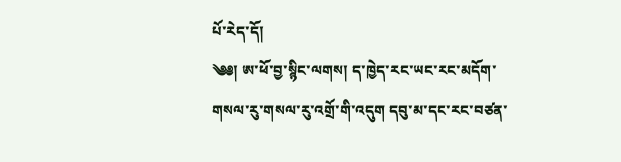པོ་རེད་དོ།
༄༅། ཨ་ཕོ་བྱ་སྙིང་ལགས། ད་ཁྱེད་རང་ཡང་རང་མདོག་གསལ་རུ་གསལ་རུ་འགྲོ་གི་འདུག དབུ་མ་དང་རང་བཙན་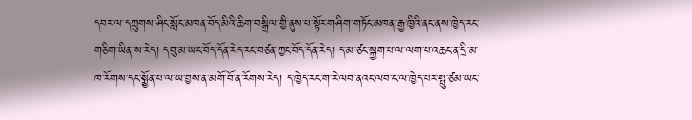དབར་ལ་དཀྲུགས་ཤིང་སློང་མཁན་བོད་མིའི་ཆིག་བསྒྲིལ་གྱི་ནུས་པ་སྟོར་གཤིག་གཏོང་མཁན་རྒྱ་ཁྱིའི་ནང་ནས་ཁྱེད་རང་གཅིག་ཡིན་ས་རེད། དབུ་མ་ཡང་བོད་དོན་རེད་རང་བཙན་ཀྱང་བོད་དོན་རེད། ད་མ་ཙང་སྐྱག་པ་ལ་ལག་པ་འཆང་ན་དྲི་མ་ཁ་རོགས་དང་སྨྱོན་པ་ལ་ཡ་བྱས་ན་མགོ་བོ་ན་རོགས་རེད། ད་ཁྱེད་རང་ག་རེ་ལབ་ནའང་ལབ་ང་ལ་ཁྱེད་པར་སྤུ་ཙམ་ཡང་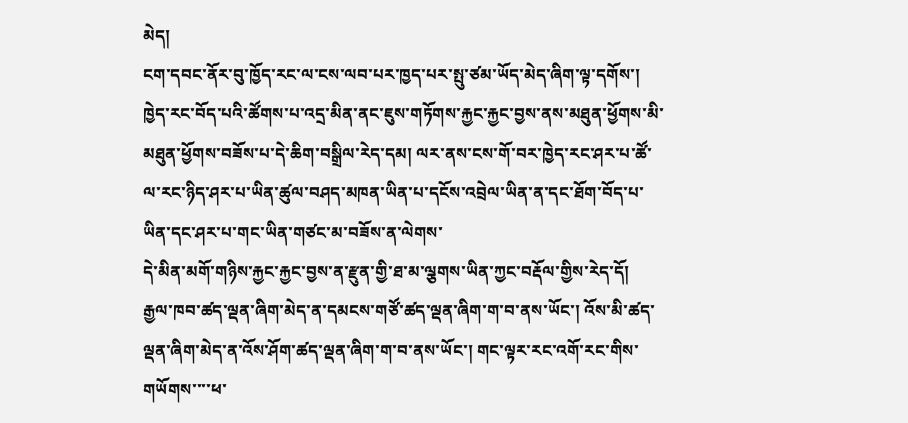མེད།
ངག་དབང་ནོར་བུ་ཁྱོད་རང་ལ་ངས་ལབ་པར་ཁྱད་པར་སྤུ་ཙམ་ཡོད་མེད་ཞིག་ལྟ་དགོས་། ཁྱེད་རང་བོད་པའི་ཚོགས་པ་འདྲ་མིན་ནང་ཇུས་གཏོགས་རྐྱང་རྐྱང་བྱས་ནས་མཐུན་ཕྱོགས་མི་མཐུན་ཕྱོགས་བཟོས་པ་དེ་ཆིག་བསྒྲིལ་རེད་དམ། ལར་ནས་ངས་གོ་བར་ཁྱེད་རང་ཤར་པ་ཚོ་ལ་རང་ཉིད་ཤར་པ་ཡིན་ཚུལ་བཤད་མཁན་ཡིན་པ་དངོས་འབྲེལ་ཡིན་ན་དང་ཐོག་བོད་པ་ཡིན་དང་ཤར་པ་གང་ཡིན་གཙང་མ་བཟོས་ན་ལེགས་
དེ་མིན་མགོ་གཉིས་རྐྱང་རྐྱང་བྱས་ན་རྫུན་གྱི་ཐ་མ་ལྕགས་ཡིན་ཀྱང་བརྡོལ་གྱིས་རེད་དོ།
རྒྱལ་ཁབ་ཚད་ལྡན་ཞིག་མེད་ན་དམངས་གཙོ་ཚད་ལྡན་ཞིག་ག་བ་ནས་ཡོང་། འོས་མི་ཚད་ལྡན་ཞིག་མེད་ན་འོས་ཤོག་ཚད་ལྡན་ཞིག་ག་བ་ནས་ཡོང་། གང་ལྟར་རང་འགོ་རང་གིས་གཡོགས་་་་ཕ་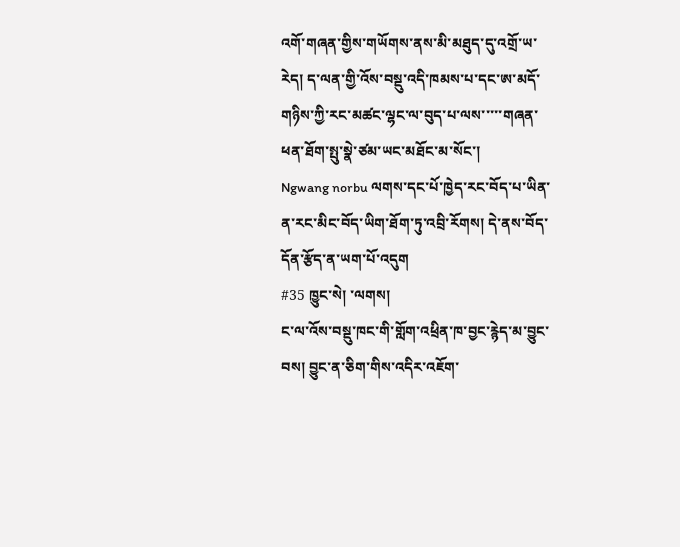འགོ་གཞན་གྱིས་གཡོགས་ནས་མི་མཐུད་དུ་འགྲོ་ཡ་རེད། ད་ལན་གྱི་འོས་བསྡུ་འདི་ཁམས་པ་དང་ཨ་མདོ་གཉིས་ཀྱི་རང་མཚང་ལྷང་ལ་བུད་པ་ལས་་་་་གཞན་ཕན་ཐོག་སྤུ་སྣེ་ཙམ་ཡང་མཐོང་མ་སོང་།
Ngwang norbu ལགས་དང་པོ་ཁྱེད་རང་བོད་པ་ཡིན་ན་རང་མིང་བོད་ཡིག་ཐོག་ཏུ་འབྲི་རོགས། དེ་ནས་བོད་དོན་རྩོད་ན་ཡག་པོ་འདུག
#35 ཁྱུང་སེ། ་ལགས།
ང་ལ་འོས་བསྡུ་ཁང་གི་གློག་འཕྲིན་ཁ་བྱང་རྙེད་མ་བྱུང་བས། བྱུང་ན་ཅིག་གིས་འདིར་འཇོག་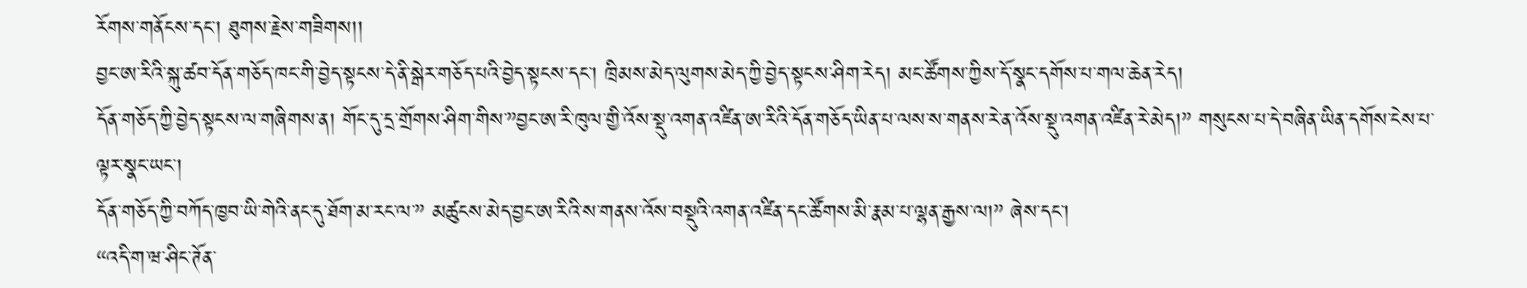རོགས་གནོངས་དང་། ཐུགས་རྗེས་གཟིགས།།
བྱང་ཨ་རིའི་སྐུ་ཚབ་དོན་གཅོད་ཁང་གི་བྱེད་སྟངས་དེ་ནི་སྒེར་གཅོད་པའི་བྱེད་སྟངས་དང་། ཁྲིམས་མེད་ལུགས་མེད་ཀྱི་བྱེད་སྟངས་ཤིག་རེད། མང་ཚོགས་ཀྱིས་དོ་སྣང་དགོས་པ་གལ་ཆེན་རེད།
དོན་གཅོད་ཀྱི་བྱེད་སྟངས་ལ་གཞིགས་ན། གོང་དུ་དྲ་གྲོགས་ཤིག་གིས་”བྱང་ཨ་རི་ཁུལ་གྱི་འོས་སྡུ་འགན་འཛིན་ཨ་རིའི་དོན་གཅོད་ཡིན་པ་ལས་ས་གནས་རེ་ན་འོས་སྡུ་འགན་འཛིན་རེ་མེད།” གསུངས་པ་དེ་བཞིན་ཡིན་དགོས་ངེས་པ་ལྟར་སྣང་ཡང་།
དོན་གཅོད་ཀྱི་བཀོད་ཁྱབ་ཡི་གེའི་ནང་དུ་ཐོག་མ་རང་ལ་” མཚུངས་མེད་བྱང་ཨ་རིའི་ས་གནས་འོས་བསྡུའི་འགན་འཛིན་དང་ཚོགས་མི་རྣམ་པ་ལྷན་རྒྱས་ལ།” ཞེས་དང་།
“འདི་ག་ཝ་ཤིང་ཊོན་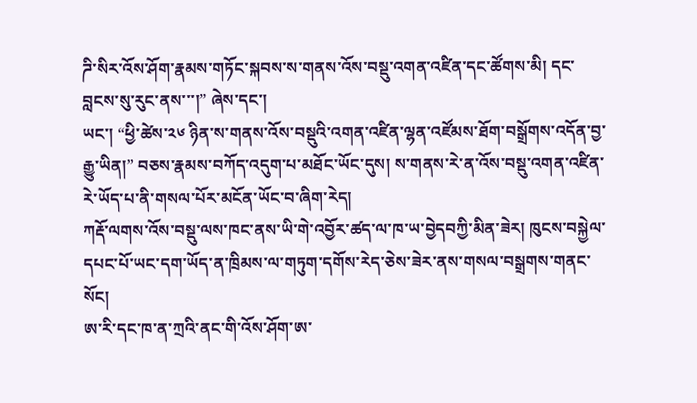ཌི་སིར་འོས་ཤོག་རྣམས་གཏོང་སྐབས་ས་གནས་འོས་བསྡུ་འགན་འཛིན་དང་ཚོགས་མི། དང་བླངས་སུ་རུང་ནས་་་།” ཞེས་དང་།
ཡང་། “ཕྱི་ཚེས་༢༦ ཉིན་ས་གནས་འོས་བསྡུའི་འགན་འཛིན་ལྷན་འཛོམས་ཐོག་བསྒྲོགས་འདོན་བྱ་རྒྱུ་ཡིན།” བཅས་རྣམས་བཀོད་འདུག་པ་མཐོང་ཡོང་དུས། ས་གནས་རེ་ན་འོས་བསྡུ་འགན་འཛིན་རེ་ཡོད་པ་ནི་གསལ་པོར་མངོན་ཡོང་བ་ཞིག་རེད།
ཀརྡོ་ལགས་འོས་བསྡུ་ལས་ཁང་ནས་ཡི་གེ་འབྱོར་ཚད་ལ་ཁ་ཡ་བྱེདབཀྱི་མིན་ཟེར། ཁུངས་བསྐྱེལ་དཔང་པོ་ཡང་དག་ཡོད་ན་ཁྲིམས་ལ་གཏུག་དགོས་རེད་ཅེས་ཟེར་ནས་གསལ་བསྒྲགས་གནང་སོང།
ཨ་རི་དང་ཁ་ན་ཀྲའི་ནང་གི་འོས་ཤོག་ཨ་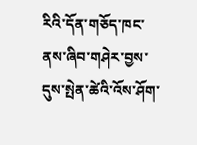རིའི་དོན་གཅོད་ཁང་ནས་ཞིབ་གཤེར་བྱས་དུས་སྤེན་ཚེའི་འོས་ཤོག་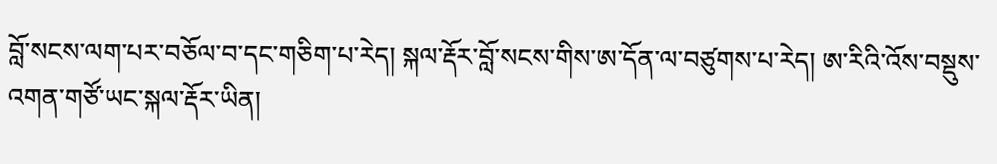བློ་སངས་ལག་པར་བཅོལ་བ་དང་གཅིག་པ་རེད། སྐལ་རྡོར་བློ་སངས་གིས་ཨ་དོན་ལ་བཙུགས་པ་རེད། ཨ་རིའི་འོས་བསྡུས་འགན་གཙོ་ཡང་སྐལ་རྡོར་ཡིན།